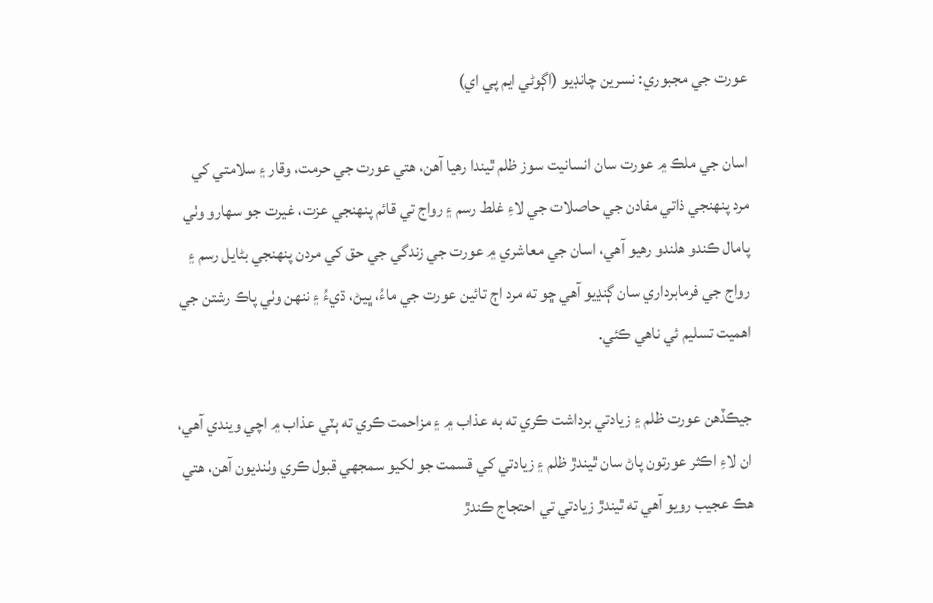عورت جي مجبوري: نسرين چانڊيو (اڳوڻي ايم پي اي)

اسان جي ملڪ ۾ عورت سان انسانيت سوز ظلم ٿيندا رهيا آهن، هتي عورت جي حرمت، وقار ۽ سلامتي کي مرد پنهنجي ذاتي مفادن جي حاصلات جي لاءِ غلط رسم ۽ رواج تي قائم پنهنجي عزت، غيرت جو سهارو وٺي پامال ڪندو هلندو رهيو آهي، اسان جي معاشري ۾ عورت جي زندگي جي حق کي مردن پنهنجي بڻايل رسم ۽ رواج جي فرمابرداري سان ڳنڍيو آهي ڇو ته مرد اڄ تائين عورت جي ماءُ، ڀيڻ، ڌيءُ ۽ ننهن وٺي پاڪ رشتن جي اهميت تسليم ئي ناهي ڪئي.

جيڪڏهن عورت ظلم ۽ زيادتي برداشت ڪري ته به عذاب ۾ ۽ مزاحمت ڪري ته ٻٽي عذاب ۾ اچي ويندي آهي، ان لاءِ اڪثر عورتون پاڻ سان ٿيندڙ ظلم ۽ زيادتي کي قسمت جو لکيو سمجهي قبول ڪري وٺنديون آهن، هتي هڪ عجيب رويو آهي ته ٿيندڙ زيادتي تي احتجاج ڪندڙ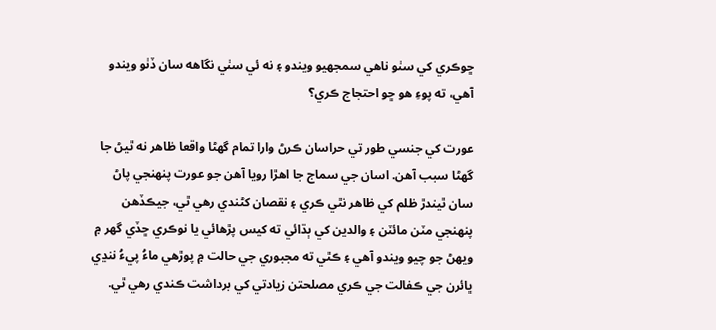ڇوڪري کي سٺو ناهي سمجهيو ويندو ۽ نه ئي سٺي نگاهه سان ڏٺو ويندو آهي، ته پوءِ هو ڇو احتجاج ڪري؟

عورت کي جنسي طور تي حراسان ڪرڻ وارا تمام گهڻا واقعا ظاهر نه ٿيڻ جا گهڻا سبب آهن. اسان جي سماج جا اهڙا رويا آهن جو عورت پنهنجي پاڻ سان ٿيندڙ ظلم کي ظاهر نٿي ڪري ۽ نقصان کڻندي رهي ٿي، جيڪڏهن پنهنجي مٽن مائٽن ۽ والدين کي ٻڌائي ته کيس پڙهائي يا نوڪري ڇڏي گهر ۾ ويهڻ جو چيو ويندو آهي ۽ ڪٿي ته مجبوري جي حالت ۾ پوڙهي ماءُ پيءُ ننڍي ڀائرن جي ڪفالت جي ڪري مصلحتن زيادتي کي برداشت ڪندي رهي ٿي.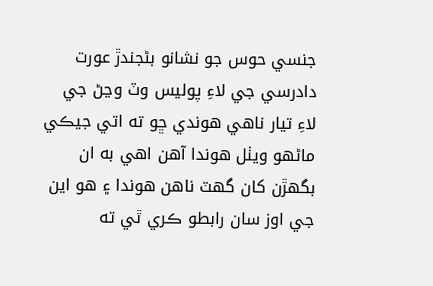جنسي حوس جو نشانو بڻجندڙ عورت دادرسي جي لاءِ پوليس وٽ وڃڻ جي لاءِ تيار ناهي هوندي ڇو ته اتي جيڪي ماڻهو ويٺل هوندا آهن اهي به ان بگهڙن کان گهٽ ناهن هوندا ۽ هو اين جي اوز سان رابطو ڪري ٿي ته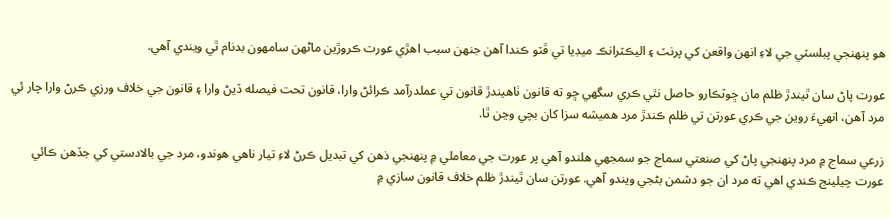هو پنهنجي پبلسٽي جي لاءِ انهن واقعن کي پرنٽ ۽ اليڪٽرانڪ ميڊيا تي ڦٽو ڪندا آهن جنهن سبب اهڙي عورت ڪروڙين ماڻهن سامهون بدنام ٿي ويندي آهي.

عورت پاڻ سان ٿيندڙ ظلم مان ڇوٽڪارو حاصل نٿي ڪري سگهي ڇو ته قانون ٺاهيندڙ قانون تي عملدرآمد ڪرائڻ وارا، قانون تحت فيصله ڏيڻ وارا ۽ قانون جي خلاف ورزي ڪرڻ وارا چار ئي مرد آهن، انهيءَ روين جي ڪري عورتن تي ظلم ڪندڙ مرد هميشه سزا کان بچي وڃن ٿا.

زرعي سماج ۾ مرد پنهنجي پاڻ کي صنعتي سماج جو سمجهي هلندو آهي پر عورت جي معاملي ۾ پنهنجي ذهن کي تبديل ڪرڻ لاءِ تيار ناهي هوندو، مرد جي بالادستي کي جڏهن ڪائي عورت چيلينج ڪندي اهي ته مرد ان جو دشمن بڻجي ويندو آهي. عورتن سان ٿيندڙ ظلم خلاف قانون سازي ۾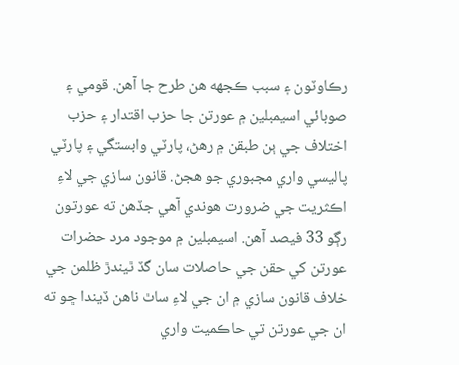رڪاوٽون ۽ سبب ڪجهه هن طرح جا آهن. قومي ۽ صوبائي اسيمبلين ۾ عورتن جا حزب اقتدار ۽ حزب اختلاف جي ٻن طبقن ۾ رهڻ، پارٽي وابستگي ۽ پارٽي پاليسي واري مجبوري جو هجڻ. قانون سازي جي لاءِ اڪثريت جي ضرورت هوندي آهي جڏهن ته عورتون رڳو 33 فيصد آهن. اسيمبلين ۾ موجود مرد حضرات عورتن کي حقن جي حاصلات سان گڏ ٿيندڙ ظلمن جي خلاف قانون سازي ۾ ان جي لاءِ ساٿ ناهن ڏيندا ڇو ته ان جي عورتن تي حاڪميت واري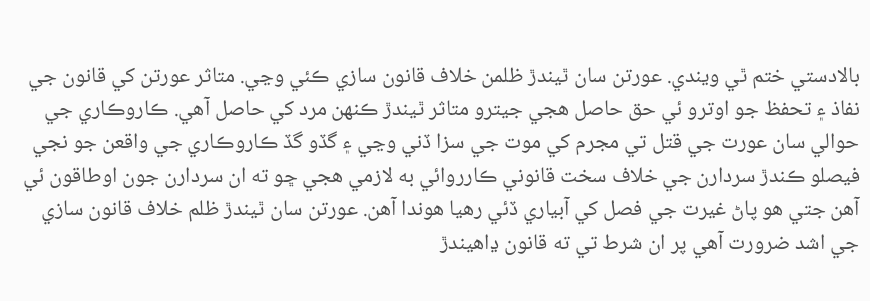بالادستي ختم ٿي ويندي. عورتن سان ٿيندڙ ظلمن خلاف قانون سازي ڪئي وڃي. متاثر عورتن کي قانون جي نفاذ ۽ تحفظ جو اوترو ئي حق حاصل هجي جيترو متاثر ٿيندڙ ڪنهن مرد کي حاصل آهي. ڪاروڪاري جي حوالي سان عورت جي قتل تي مجرم کي موت جي سزا ڏني وڃي ۽ گڏو گڏ ڪاروڪاري جي واقعن جو نجي فيصلو ڪندڙ سردارن جي خلاف سخت قانوني ڪارروائي به لازمي هجي ڇو ته ان سردارن جون اوطاقون ئي آهن جتي هو پاڻ غيرت جي فصل کي آبياري ڏئي رهيا هوندا آهن. عورتن سان ٿيندڙ ظلم خلاف قانون سازي جي اشد ضرورت آهي پر ان شرط تي ته قانون ڍاهيندڙ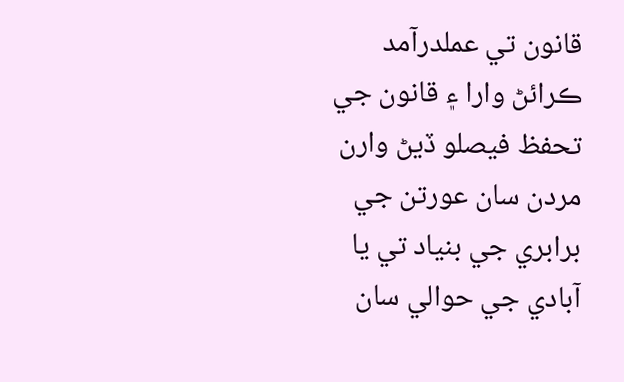قانون تي عملدرآمد ڪرائڻ وارا ۽ قانون جي تحفظ فيصلو ڏيڻ وارن مردن سان عورتن جي برابري جي بنياد تي يا آبادي جي حوالي سان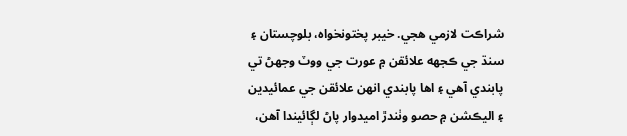شراڪت لازمي هجي. خيبر پختونخواه، بلوچستان ۽ سنڌ جي ڪجهه علائقن ۾ عورت جي ووٽ وجهڻ تي پابندي آهي ۽ اها پابندي انهن علائقن جي عمائيدين ۽ اليڪشن ۾ حصو وٺندڙ اميدوار پاڻ لڳائيندا آهن،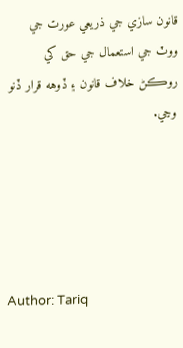قانون سازي جي ذريعي عورت جي ووٽ جي استعمال جي حق کي روڪڻ خلاف قانون ۽ ڏوهه قرار ڏنو وڃي.





Author: Tariq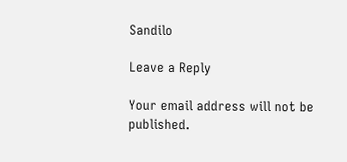Sandilo

Leave a Reply

Your email address will not be published.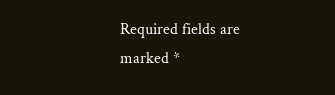Required fields are marked *